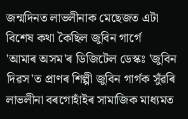জন্মদিনত লাভলীনাক মেছেজত এটা বিশেষ কথা কৈছিল জুবিন গাৰ্গে
'আমাৰ অসম'ৰ ডিজিটেল ডেস্কঃ 'জুবিন দিৱস'ত প্ৰাণৰ শিল্পী জুবিন গাৰ্গক সুঁৱৰি লাভলীনা বৰগোহাঁইৰ সামাজিক মাধ্যমত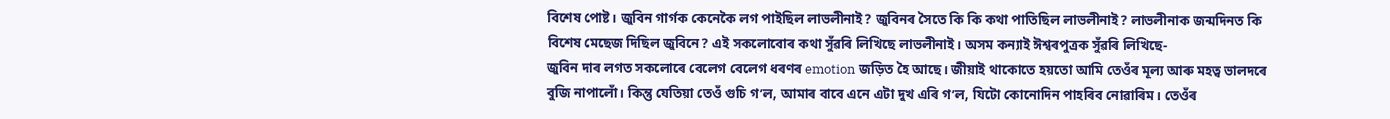বিশেষ পোষ্ট। জুবিন গাৰ্গক কেনেকৈ লগ পাইছিল লাভলীনাই? জুবিনৰ সৈতে কি কি কথা পাতিছিল লাভলীনাই? লাভলীনাক জন্মদিনত কি বিশেষ মেছেজ দিছিল জুবিনে? এই সকলোবোৰ কথা সুঁৱৰি লিখিছে লাভলীনাই। অসম কন্যাই ঈশ্বৰপুত্ৰক সুঁৱৰি লিখিছে-
জুবিন দাৰ লগত সকলোৰে বেলেগ বেলেগ ধৰণৰ emotion জড়িত হৈ আছে। জীয়াই থাকোতে হয়তো আমি তেওঁৰ মূল্য আৰু মহত্ব ভালদৰে বুজি নাপালোঁ। কিন্তু যেতিয়া তেওঁ গুচি গ’ল, আমাৰ বাবে এনে এটা দুখ এৰি গ’ল, যিটো কোনোদিন পাহৰিব নোৱাৰিম। তেওঁৰ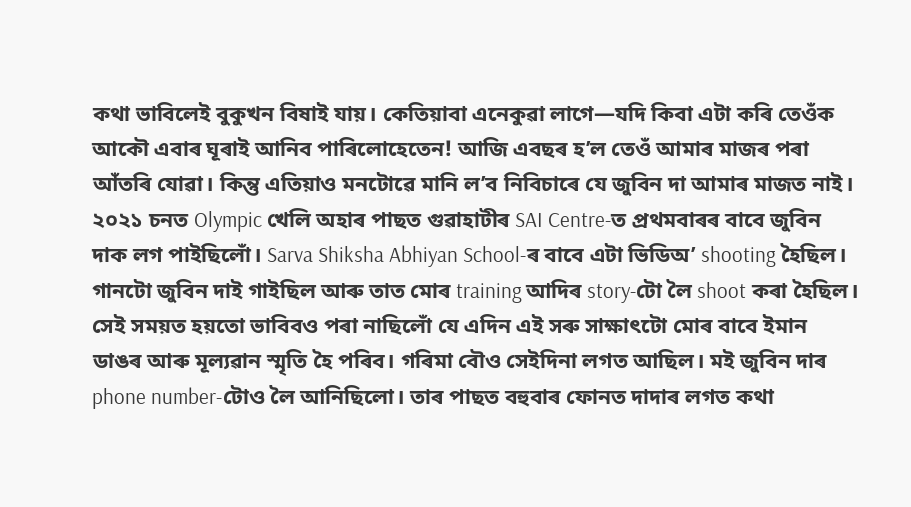কথা ভাবিলেই বুকুখন বিষাই যায়। কেতিয়াবা এনেকুৱা লাগে—যদি কিবা এটা কৰি তেওঁক আকৌ এবাৰ ঘূৰাই আনিব পাৰিলোহেতেন! আজি এবছৰ হ’ল তেওঁ আমাৰ মাজৰ পৰা আঁতৰি যোৱা। কিন্তু এতিয়াও মনটোৱে মানি ল’ব নিবিচাৰে যে জুবিন দা আমাৰ মাজত নাই।
২০২১ চনত Olympic খেলি অহাৰ পাছত গুৱাহাটীৰ SAI Centre-ত প্ৰথমবাৰৰ বাবে জুবিন দাক লগ পাইছিলোঁ। Sarva Shiksha Abhiyan School-ৰ বাবে এটা ভিডিঅ’ shooting হৈছিল। গানটো জুবিন দাই গাইছিল আৰু তাত মোৰ training আদিৰ story-টো লৈ shoot কৰা হৈছিল। সেই সময়ত হয়তো ভাবিবও পৰা নাছিলোঁ যে এদিন এই সৰু সাক্ষাৎটো মোৰ বাবে ইমান ডাঙৰ আৰু মূল্যৱান স্মৃতি হৈ পৰিব। গৰিমা বৌও সেইদিনা লগত আছিল। মই জুবিন দাৰ phone number-টোও লৈ আনিছিলো। তাৰ পাছত বহুবাৰ ফোনত দাদাৰ লগত কথা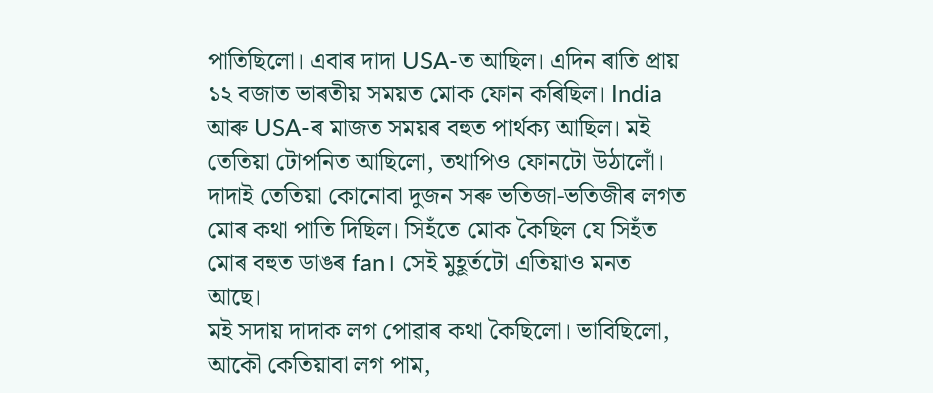পাতিছিলো। এবাৰ দাদা USA-ত আছিল। এদিন ৰাতি প্ৰায় ১২ বজাত ভাৰতীয় সময়ত মোক ফোন কৰিছিল। India আৰু USA-ৰ মাজত সময়ৰ বহুত পাৰ্থক্য আছিল। মই তেতিয়া টোপনিত আছিলো, তথাপিও ফোনটো উঠালোঁ। দাদাই তেতিয়া কোনোবা দুজন সৰু ভতিজা-ভতিজীৰ লগত মোৰ কথা পাতি দিছিল। সিহঁতে মোক কৈছিল যে সিহঁত মোৰ বহুত ডাঙৰ fan। সেই মুহূৰ্তটো এতিয়াও মনত আছে।
মই সদায় দাদাক লগ পোৱাৰ কথা কৈছিলো। ভাবিছিলো, আকৌ কেতিয়াবা লগ পাম,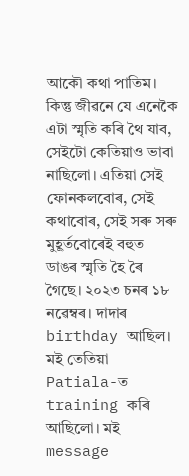আকৌ কথা পাতিম। কিন্তু জীৱনে যে এনেকৈ এটা স্মৃতি কৰি থৈ যাব, সেইটো কেতিয়াও ভাবা নাছিলো। এতিয়া সেই ফোনকলবোৰ, সেই কথাবোৰ, সেই সৰু সৰু মুহূৰ্তবোৰেই বহুত ডাঙৰ স্মৃতি হৈ ৰৈ গৈছে। ২০২৩ চনৰ ১৮ নৱেম্বৰ। দাদাৰ birthday আছিল। মই তেতিয়া Patiala-ত training কৰি আছিলো। মই message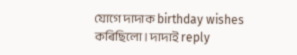যোগে দাদাক birthday wishes কৰিছিলো। দাদাই reply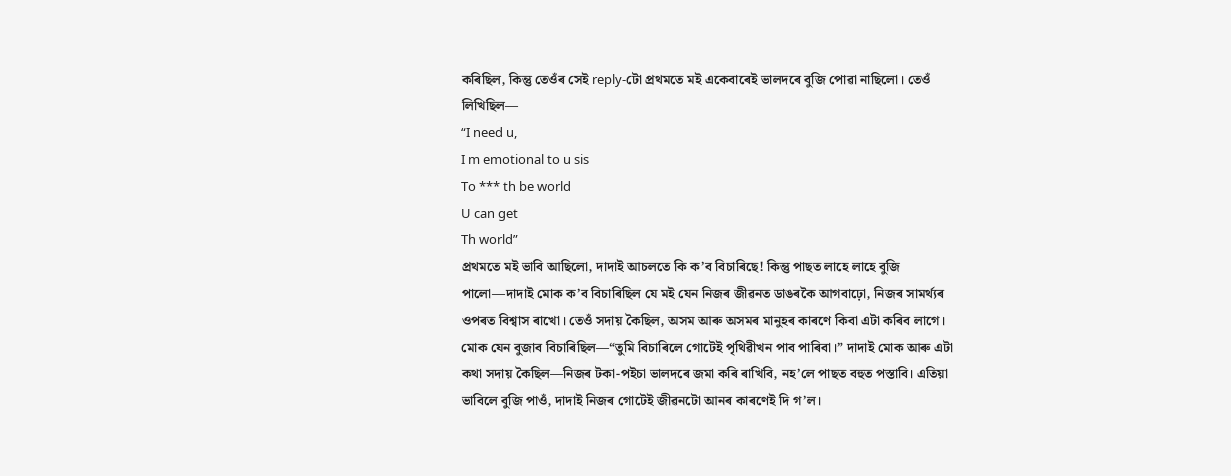কৰিছিল, কিন্তু তেওঁৰ সেই reply-টো প্ৰথমতে মই একেবাৰেই ভালদৰে বুজি পোৱা নাছিলো। তেওঁ লিখিছিল—
“I need u,
I m emotional to u sis
To *** th be world
U can get
Th world”
প্ৰথমতে মই ভাবি আছিলো, দাদাই আচলতে কি ক’ব বিচাৰিছে! কিন্তু পাছত লাহে লাহে বুজি পালো—দাদাই মোক ক’ব বিচাৰিছিল যে মই যেন নিজৰ জীৱনত ডাঙৰকৈ আগবাঢ়ো, নিজৰ সামৰ্থ্যৰ ওপৰত বিশ্বাস ৰাখো। তেওঁ সদায় কৈছিল, অসম আৰু অসমৰ মানুহৰ কাৰণে কিবা এটা কৰিব লাগে। মোক যেন বুজাব বিচাৰিছিল—“তুমি বিচাৰিলে গোটেই পৃথিৱীখন পাব পাৰিবা।” দাদাই মোক আৰু এটা কথা সদায় কৈছিল—নিজৰ টকা-পইচা ভালদৰে জমা কৰি ৰাখিবি, নহ’লে পাছত বহুত পস্তাবি। এতিয়া ভাবিলে বুজি পাওঁ, দাদাই নিজৰ গোটেই জীৱনটো আনৰ কাৰণেই দি গ’ল।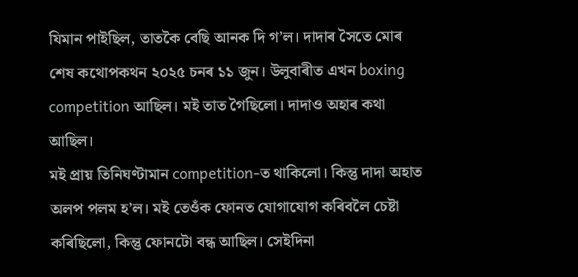যিমান পাইছিল, তাতকৈ বেছি আনক দি গ’ল। দাদাৰ সৈতে মোৰ শেষ কথোপকথন ২০২৫ চনৰ ১১ জুন। উলুবাৰীত এখন boxing competition আছিল। মই তাত গৈছিলো। দাদাও অহাৰ কথা আছিল।
মই প্ৰায় তিনিঘণ্টামান competition-ত থাকিলো। কিন্তু দাদা অহাত অলপ পলম হ’ল। মই তেওঁক ফোনত যোগাযোগ কৰিবলৈ চেষ্টা কৰিছিলো, কিন্তু ফোনটো বন্ধ আছিল। সেইদিনা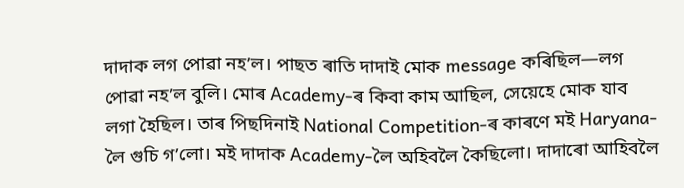দাদাক লগ পোৱা নহ’ল। পাছত ৰাতি দাদাই মোক message কৰিছিল—লগ পোৱা নহ’ল বুলি। মোৰ Academy-ৰ কিবা কাম আছিল, সেয়েহে মোক যাব লগা হৈছিল। তাৰ পিছদিনাই National Competition-ৰ কাৰণে মই Haryana-লৈ গুচি গ’লো। মই দাদাক Academy-লৈ অহিবলৈ কৈছিলো। দাদাৰো আহিবলৈ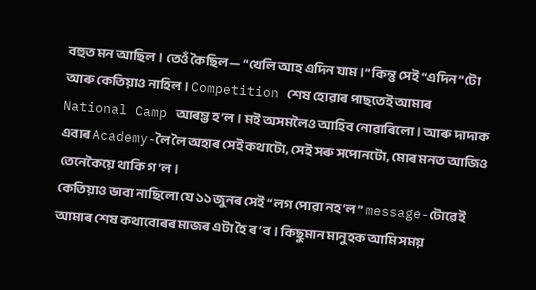বহুত মন আছিল। তেওঁ কৈছিল— “খেলি আহ এদিন যাম।” কিন্তু সেই “এদিন”টো আৰু কেতিয়াও নাহিল। Competition শেষ হোৱাৰ পাছতেই আমাৰ National Camp আৰম্ভ হ’ল। মই অসমলৈও আহিব নোৱাৰিলো। আৰু দাদাক এবাৰ Academy-লৈ লৈ অহাৰ সেই কথাটো, সেই সৰু সপোনটো, মোৰ মনত আজিও তেনেকৈয়ে থাকি গ’ল।
কেতিয়াও ভাবা নাছিলো যে ১১ জুনৰ সেই “লগ পোৱা নহ’ল” message-টোৱেই আমাৰ শেষ কথাবোৰৰ মাজৰ এটা হৈ ৰ’ব। কিছুমান মানুহক আমি সময়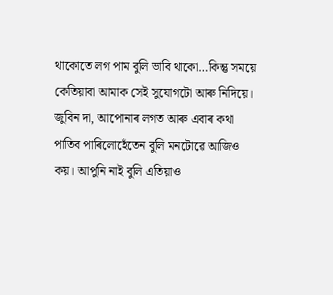থাকোতে লগ পাম বুলি ভাবি থাকো…কিন্তু সময়ে কেতিয়াবা আমাক সেই সুযোগটো আৰু নিদিয়ে। জুবিন দা, আপোনাৰ লগত আৰু এবাৰ কথা পাতিব পাৰিলোহেঁতেন বুলি মনটোৱে আজিও কয়। আপুনি নাই বুলি এতিয়াও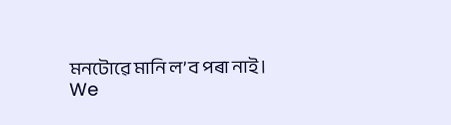মনটোৱে মানি ল’ব পৰা নাই।
We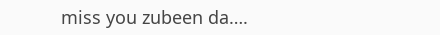miss you zubeen da….